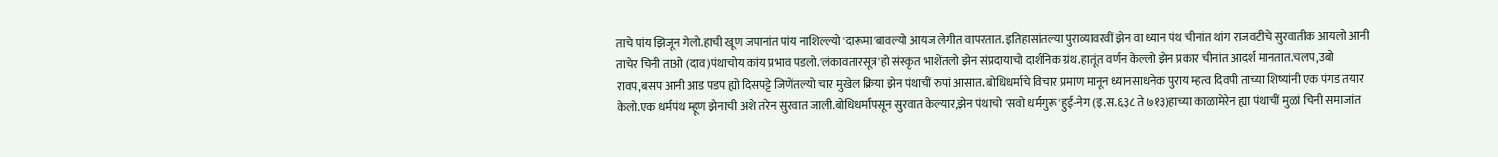ताचे पांय झिजून गेलो.हाची खूण जपानांत पांय नाशिल्ल्यो 'दारूमा'बावल्यो आयज लेगीत वापरतात. इतिहासांतल्या पुराव्यावरवीं झेन वा ध्यान पंथ चीनांत थांग राजवटीचे सुरवातीक आयलो आनी ताचेर चिनी ताओ (दाव)पंथाचोय कांय प्रभाव पडलो.'लंकावतारसूत्र'हो संस्कृत भाशेंतलो झेन संप्रदायाचो दार्शनिक ग्रंथ.हातूंत वर्णन केल्लो झेन प्रकार चीनांत आदर्श मानतात.चलप,उबो रावप,बसप आनी आड पडप ह्यो दिसपट्टे जिणेंतल्यो चार मुखेल क्रिया झेन पंथाचीं रुपां आसात. बोधिधर्माचे विचार प्रमाण मानून ध्यानसाधनेक पुराय म्हत्व दिवपी ताच्या शिष्यांनी एक पंगड तयार केलो.एक धर्मपंथ म्हूण झेनाची अशे तरेन सुरवात जाली.बोधिधर्मापसून सुरवात केल्यार,झेन पंथाचो 'सवो धर्मगुरू'हुई-नेग (इ.स.६३८ ते ७१३)हाच्या काळामेरेन ह्या पंथाचीं मुळां चिनी समाजांत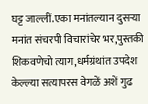घट्ट जाल्लीं.एका मनांतल्यान दुसऱ्या मनांत संचरपी विचारांचेर भर,पुस्तकी शिकवणेचो त्याग,धर्मग्रंथांत उपदेश केल्ल्या सत्यापरस वेगळें अशें गुढ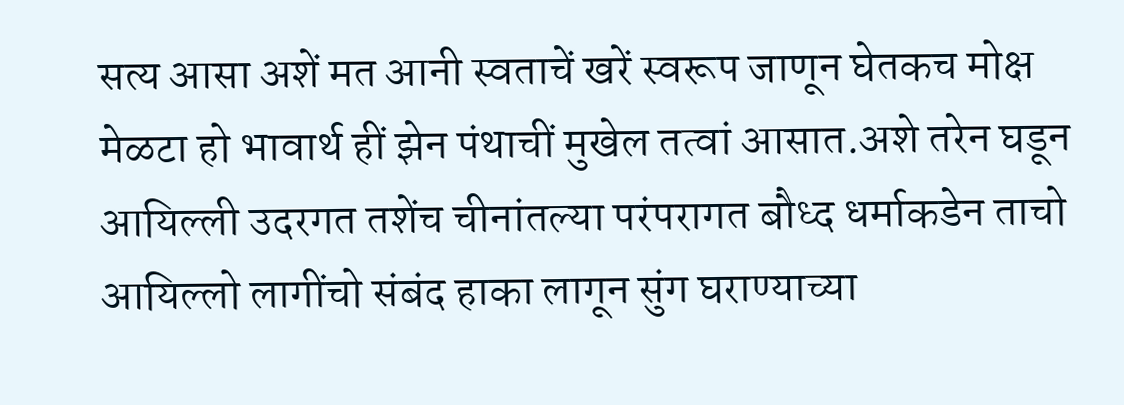सत्य आसा अशें मत आनी स्वताचें खरें स्वरूप जाणून घेतकच मोक्ष मेळटा हो भावार्थ हीं झेन पंथाचीं मुखेल तत्वां आसात.अशे तरेन घडून आयिल्ली उदरगत तशेंच चीनांतल्या परंपरागत बौध्द धर्माकडेन ताचो आयिल्लो लागींचो संबंद हाका लागून सुंग घराण्याच्या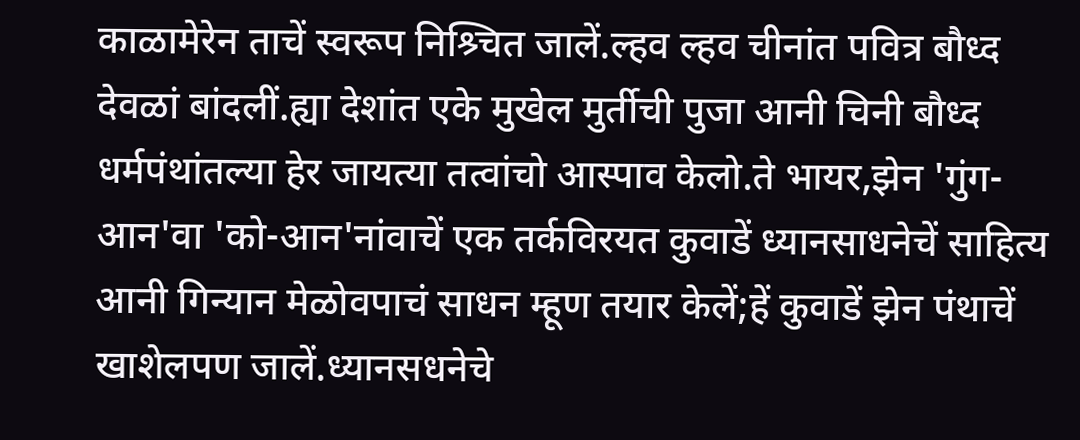काळामेरेन ताचें स्वरूप निश्र्चित जालें.ल्हव ल्हव चीनांत पवित्र बौध्द देवळां बांदलीं.ह्या देशांत एके मुखेल मुर्तीची पुजा आनी चिनी बौध्द धर्मपंथांतल्या हेर जायत्या तत्वांचो आस्पाव केलो.ते भायर,झेन 'गुंग-आन'वा 'को-आन'नांवाचें एक तर्कविरयत कुवाडें ध्यानसाधनेचें साहित्य आनी गिन्यान मेळोवपाचं साधन म्हूण तयार केलें;हें कुवाडें झेन पंथाचें खाशेलपण जालें.ध्यानसधनेचे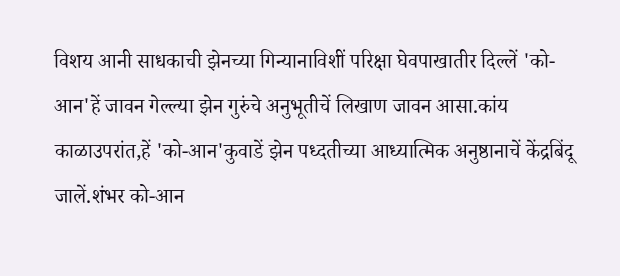विशय आनी साधकाची झेनच्या गिन्यानाविशीं परिक्षा घेवपाखातीर दिल्लें 'को-आन'हें जावन गेल्ल्या झेन गुरुंचे अनुभूतीचें लिखाण जावन आसा.कांय काळाउपरांत,हें 'को-आन'कुवाडें झेन पध्दतीच्या आध्यात्मिक अनुष्ठानाचें केंद्रबिंदू जालें.शंभर को-आन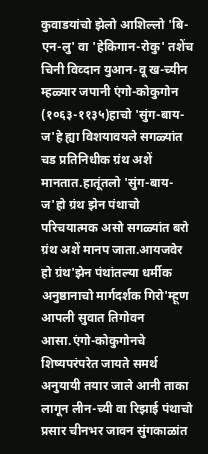कुवाडयांचो झेलो आशिल्लो 'बि-एन-लु' वा 'हेकिगान-रोकु' तशेंच चिनी विव्दान युआन-वू ख-च्यीन म्हळ्यार जपानी एंगो-कोकुगोन (१०६३-११३५)हाचो 'सुंग-बाय-ज'हे ह्या विशयावयले सगळ्यांत चड प्रतिनिधीक ग्रंथ अशें मानतात.हातूंतलो 'सुंग-बाय-ज'हो ग्रंथ झेन पंथाचो परिचयात्मक असो सगळ्यांत बरो ग्रंथ अशें मानप जाता.आयजवेर हो ग्रंथ'झेन पंथांतल्या धर्मीक अनुष्ठानाचो मार्गदर्शक गिरो'म्हूण आपली सुवात तिगोवन आसा.एंगो-कोकुगोनचे शिष्यपरंपरेत जायते समर्थ अनुयायी तयार जाले आनी ताका लागून लीन-च्यी वा रिझाई पंथाचो प्रसार चीनभर जावन सुंगकाळांत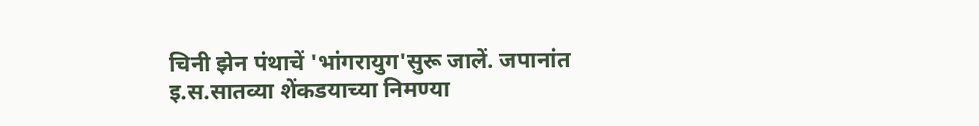चिनी झेन पंथाचें 'भांगरायुग'सुरू जालें. जपानांत इ.स.सातव्या शेंकडयाच्या निमण्या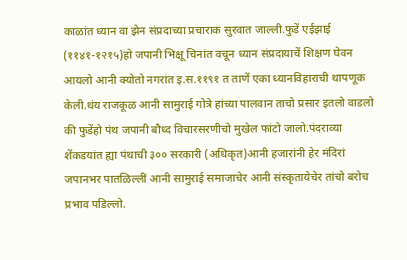काळांत ध्यान वा झेन संप्रदाच्या प्रचाराक सुरवात जाल्ली.फुडें एईझाई (११४१-१२१५)हो जपानी भिक्षू चिनांत वचून ध्यान संप्रदायाचें शिक्षण घेवन आयलो आनी क्योतो नगरांत इ.स.११९१ त ताणें एका ध्यानविहाराची थापणूक केली.थंय राजकूळ आनी सामुराई गोत्रे हांच्या पालवान ताचो प्रसार इतलो वाडलो की फुडेंहो पंथ जपानी बौध्द विचारसरणीचो मुखेल फांटो जालो.पंदराव्या शेंकडयांत ह्या पंथाची ३०० सरकारी (अधिकृत)आनी हजारांनी हेर मंदिरां जपानभर पातळिल्लीं आनी सामुराई समाजाचेर आनी संस्कृतायेचेर तांचो बरोच प्रभाव पडिल्लो.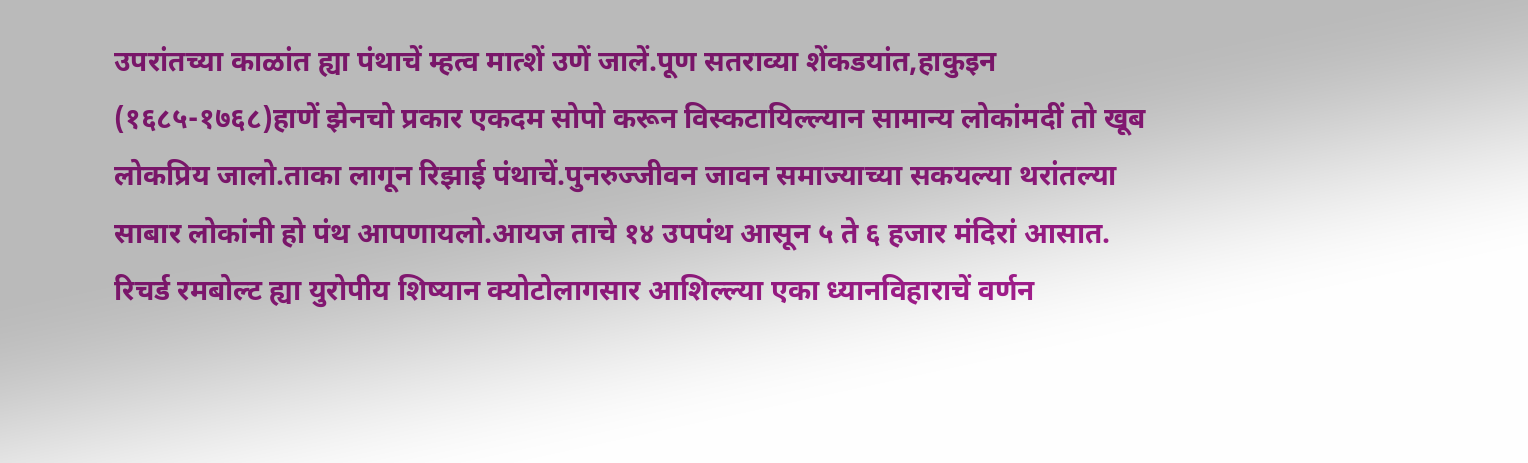उपरांतच्या काळांत ह्या पंथाचें म्हत्व मात्शें उणें जालें.पूण सतराव्या शेंकडयांत,हाकुइन (१६८५-१७६८)हाणें झेनचो प्रकार एकदम सोपो करून विस्कटायिल्ल्यान सामान्य लोकांमदीं तो खूब लोकप्रिय जालो.ताका लागून रिझाई पंथाचें.पुनरुज्जीवन जावन समाज्याच्या सकयल्या थरांतल्या साबार लोकांनी हो पंथ आपणायलो.आयज ताचे १४ उपपंथ आसून ५ ते ६ हजार मंदिरां आसात.
रिचर्ड रमबोल्ट ह्या युरोपीय शिष्यान क्योटोलागसार आशिल्ल्या एका ध्यानविहाराचें वर्णन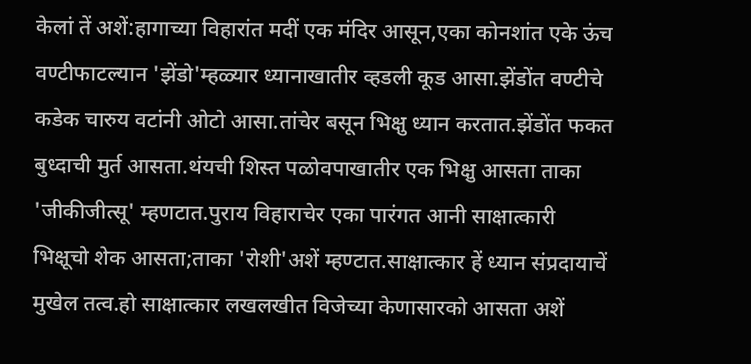केलां तें अशें:हागाच्या विहारांत मदीं एक मंदिर आसून,एका कोनशांत एके ऊंच वण्टीफाटल्यान 'झेंडो'म्हळ्यार ध्यानाखातीर व्हडली कूड आसा.झेंडोंत वण्टीचे कडेक चारुय वटांनी ओटो आसा.तांचेर बसून भिक्षु ध्यान करतात.झेंडोंत फकत बुध्दाची मुर्त आसता.थंयची शिस्त पळोवपाखातीर एक भिक्षु आसता ताका 'जीकीजीत्सू' म्हणटात.पुराय विहाराचेर एका पारंगत आनी साक्षात्कारी भिक्षूचो शेक आसता;ताका 'रोशी'अशें म्हण्टात.साक्षात्कार हें ध्यान संप्रदायाचें मुखेल तत्व.हो साक्षात्कार लखलखीत विजेच्या केणासारको आसता अशें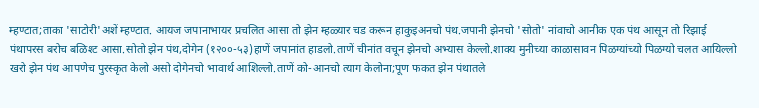म्हण्टात;ताका 'साटोरी'अशें म्हण्टात. आयज जपानाभायर प्रचलित आसा तो झेन म्हळ्यार चड करून हाकुइअनचो पंथ.जपानी झेनचो 'सोतो' नांवाचो आनीक एक पंथ आसून तो रिझाई पंथापरस बरोच बळिश्ट आसा.सोतो झेन पंथ,दोगेन (१२००-५३)हाणें जपानांत हाडलो.ताणें चीनांत वचून झेनचो अभ्यास केल्लो.शाक्य मुनीच्या काळासावन पिळग्यांच्यो पिळग्यो चलत आयिल्लो खरो झेन पंथ आपणेच पुरस्कृत केलो असो दोगेनचो भावार्थ आशिल्लो.ताणें को-आनचो त्याग केलोना;पूण फकत झेन पंथातले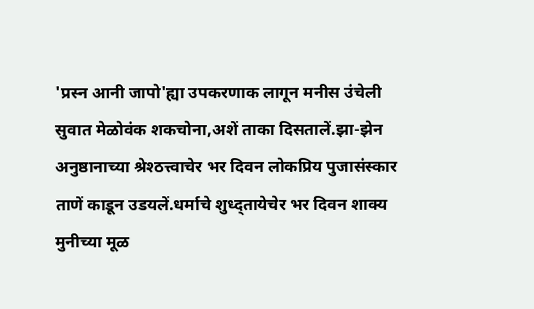'प्रस्न आनी जापो'ह्या उपकरणाक लागून मनीस उंचेली सुवात मेळोवंक शकचोना,अशें ताका दिसतालें.झा-झेन अनुष्ठानाच्या श्रेश्ठत्त्वाचेर भर दिवन लोकप्रिय पुजासंस्कार ताणें काडून उडयलें.धर्माचे शुध्द्तायेचेर भर दिवन शाक्य मुनीच्या मूळ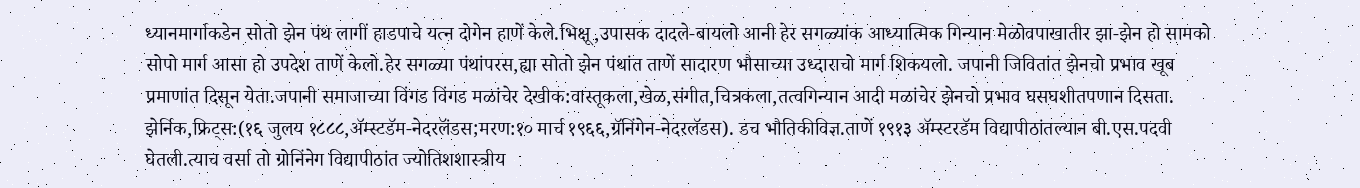ध्यानमार्गाकडेन सोतो झेन पंथ लागीं हाडपाचे यत्न दोगेन हाणें केले.भिक्षू,उपासक दादले-बायलो आनी हेर सगळ्यांक आध्यात्मिक गिन्यान मेळोवपाखातीर झा-झेन हो सामको सोपो मार्ग आसा हो उपदेश ताणें केलो.हेर सगळ्या पंथांपरस,ह्या सोतो झेन पंथांत ताणें सादारण भौसाच्या उध्दाराचो मार्ग शिकयलो. जपानी जिवितांत झेनचो प्रभाव खूब प्रमाणांत दिसून येता.जपानी समाजाच्या विंगड विंगड मळांचेर देखीक:वास्तूकला,खेळ,संगीत,चित्रकला,तत्वगिन्यान आदी मळांचेर झेनचो प्रभाव घसघशीतपणान दिसता.
झेर्निक,फ्रिट्स:(१६ जुलय १८८८,ॲम्स्टडॅम-नेदरलॅंडस;मरण:१० मार्च १९६६,ग्रॅनिंगेन-नेदरलॅडस). डच भौतिकीविज्ञ.ताणें १९१३ ॲम्स्टरडॅम विद्यापीठांतल्यान बी.एस.पदवी घेतली.त्याच वर्सा तो ग्रोनिंनेग विद्यापीठांत ज्योतिशशास्त्रीय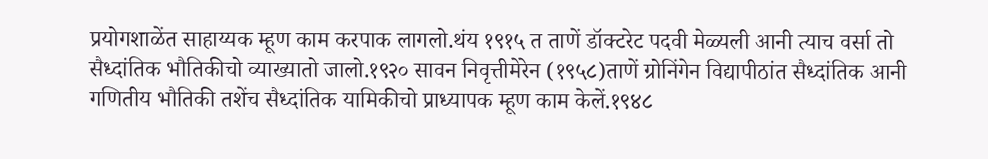प्रयोगशाळेंत साहाय्यक म्हूण काम करपाक लागलो.थंय १९१५ त ताणें डॉक्टरेट पदवी मेळ्यली आनी त्याच वर्सा तो सैध्दांतिक भौतिकीचो व्याख्यातो जालो.१९२० सावन निवृत्तीमेरेन (१९५८)ताणें ग्रोनिंगेन विद्यापीठांत सैध्दांतिक आनी गणितीय भौतिकी तशेंच सैध्दांतिक यामिकीचो प्राध्यापक म्हूण काम केलें.१९४८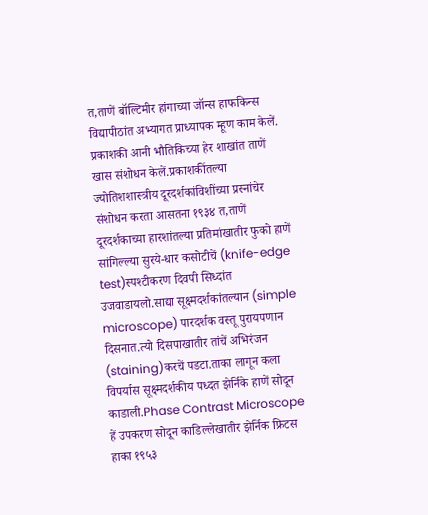त,ताणें बॉल्टिमीर हांगाच्या जॉन्स हाफकिन्स विद्यापीठांत अभ्यागत प्राध्यापक म्हूण काम केलें. प्रकाशकी आनी भौतिकिच्या हेर शाखांत ताणें खास संशोधन केलें.प्रकाशकींतल्या ज्योतिशशास्त्रीय दूरदर्शकांविशींच्या प्रस्नांचेर संशोधन करता आसतना १९३४ त,ताणें दूरदर्शकाच्या हारशांतल्या प्रतिमांखातीर फुको हाणें सांगिल्ल्या सुरये-धार कसोटीचें (knife-edge test)स्पश्टीकरण दिवपी सिध्दांत उजवाडायलो.साद्या सूक्ष्मदर्शकांतल्यान (simple microscope) पारदर्शक वस्तू पुरायपणान दिसनात.त्यो दिसपाखातीर तांचें अभिरंजन (staining)करचें पडटा.ताका लागून कला विपर्यास सूक्ष्मदर्शकीय पध्दत झेर्निके हाणें सोदून काडाली.Phase Contrast Microscope हें उपकरण सोदून काडिल्लेखातीर झेर्निक फ्रिटस हाका १९५३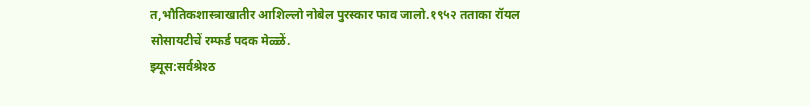त,भौतिकशास्त्राखातीर आशिल्लो नोबेल पुरस्कार फाव जालो.१९५२ तताका रॉयल सोसायटीचें रम्फर्ड पदक मेळ्ळें.
झ्यूस:सर्वश्रेश्ठ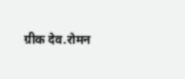ग्रीक देव.रोमन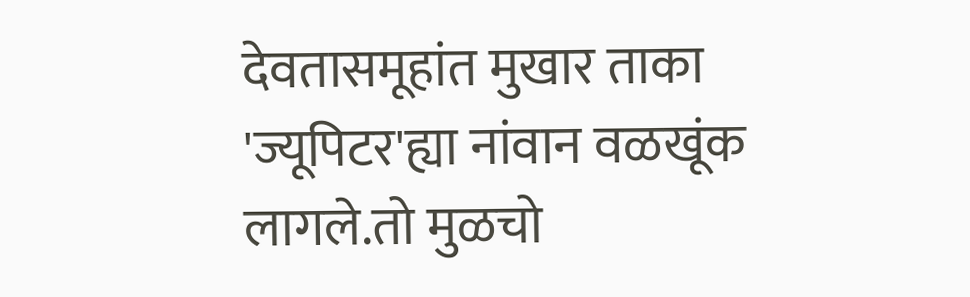देवतासमूहांत मुखार ताका 'ज्यूपिटर'ह्या नांवान वळखूंक लागले.तो मुळचो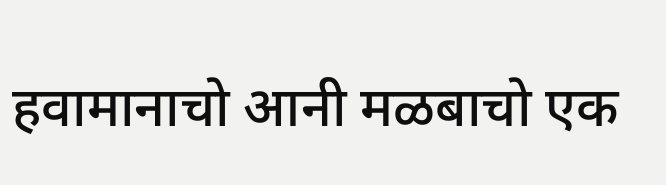हवामानाचो आनी मळबाचो एक